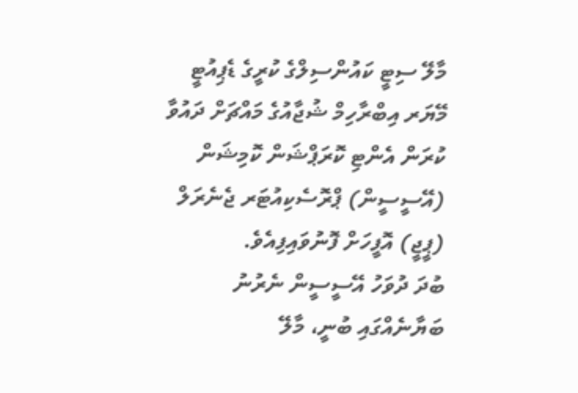މާލޭ ސިޓީ ކައުންސިލްގެ ކުރީގެ ޑެޕިއުޓީ މޭޔަރ އިބްރާހިމް ޝުޖާއުގެ މައްޗަށް ދައުވާ ކުރަން އެންޓި ކޮރަޕްޝަން ކޮމިޝަން (އޭސީސީން) ޕްރޮސެކިއުޓަރ ޖެނެރަލް (ޕީޖީ) އޮފީހަށް ފޮނުވައިފިއެވެ.
ބުދަ ދުވަހު އޭސީސީން ނެރުނު ބަޔާނެއްގައި ބުނީ، މާލޭ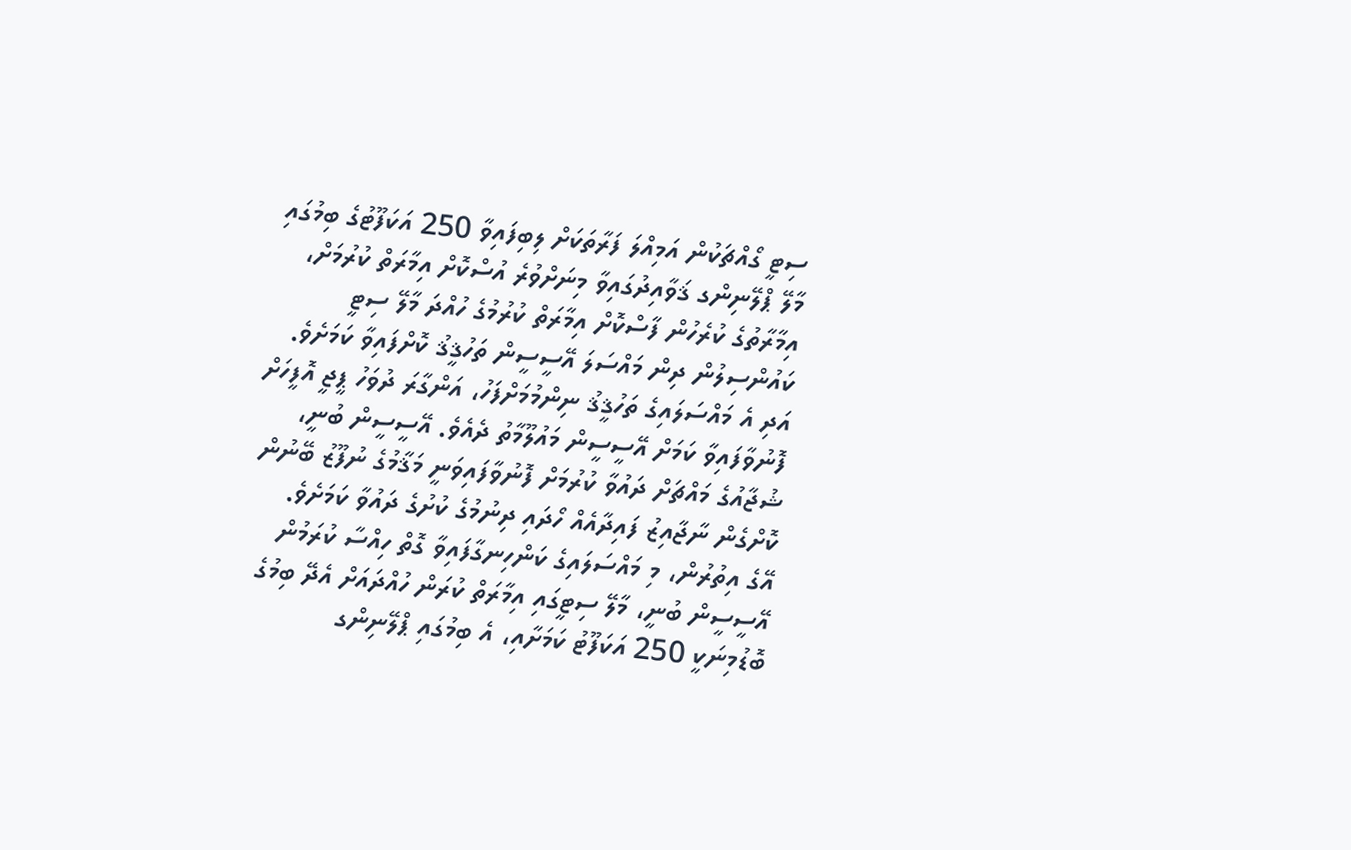ސިޓީ ގޯއްޗަކުން އަމިއްލަ ފަރާތަކަށް ލިބިފައިވާ 250 އަކަފޫޓުގެ ބިމުގައި މާލޭ ޕްލޭނިންގ ޤަވާއިދުގައިވާ މިނަށްވުރެ އުސްކޮށް އިމާރަތް ކުރުމަށް، އިމާރާތުގެ ކުރެހުން ފާސްކޮށް އިމާރަތް ކުރުމުގެ ހުއްދަ މާލޭ ސިޓީ ކައުންސިލުން ދިން މައްސަލަ އޭސީސީން ތަހުޤީޤު ކޮށްފައިވާ ކަމަށެވެ.
އަދި އެ މައްސަލައިގެ ތަހުޤީޤު ނިންމުމަށްފަހު، އަންގާރަ ދުވަހު ޕީޖީ އޮފީހަށް ފޮނުވާފައިވާ ކަމަށް އޭސީސީން މައުލޫމާތު ދެއެވެ. އޭސީސީން ބުނީ، ޝުޖާއުގެ މައްޗަށް ދައުވާ ކުރުމަށް ފޮނުވާފައިވަނީ މަޤާމުގެ ނުފޫޒު ބޭނުން ކޮށްގެން ނާޖާއިޒު ފައިދާއެއް ހޯދައި ދިނުމުގެ ކުށުގެ ދައުވާ ކަމަށެވެ.
އޭގެ އިތުރުން، މި މައްސަލައިގެ ކަންހިނގާފައިވާ ގޮތް ހިއްސާ ކުރަމުން އޭސީސީން ބުނީ، މާލޭ ސިޓީގައި އިމާރަތް ކުރަން ހުއްދައަށް އެދޭ ބިމުގެ ބޮޑުމިނަކީ 250 އަކަފޫޓު ކަމަށާއި، އެ ބިމުގައި ޕްލޭނިންގ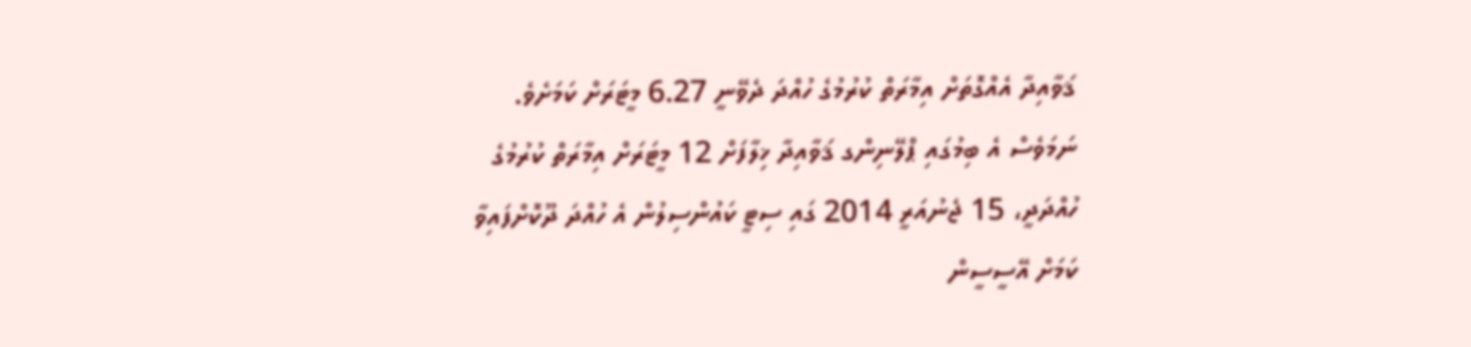ޤަވާއިދާ އެއްގޮތަށް އިމާރަތް ކުރުމުގެ ހުއްދަ ދެވޭނީ 6.27 މީޓަރަށް ކަމަށެވެ. ނަމަވެސް އެ ބިމުގައި ޕްލޭނިންގ ޤަވާއިދާ ޚިލާފަށް 12 މީޓަރަށް އިމާރަތް ކުރުމުގެ ހުއްދަދީ، 15 ޖެނުއަރީ 2014 ގައި ސިޓީ ކައުންސިލުން އެ ހުއްދަ ދޫކޮށްފައިވާ ކަމަށް އޭސީސީން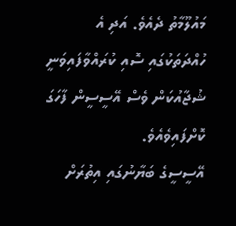މައުލޫމާތު ދެއެވެ. އަދި އެ ހުއްދަތަކުގައި ސޮއި ކުރައްވާފައިވަނީ ޝުޖާއުކަން ވެސް އޭސީސީން ފާހަގަ ކޮށްފައިވެއެވެ.
އޭސީސީގެ ބަޔާނުގައި އިތުރަށް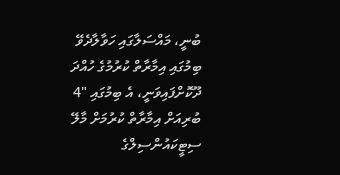ބުނީ، މައްސަލާގައި ހަވާލާދެވޭ ބިމުގައި އިމާރާތް ކުރުމުގެ ހުއްދަ ދޫކޮށްފައިވަނީ، އެ ބިމުގައި "4 ބުރިއަށް އިމާރާތް ކުރުމަށް މާލޭ ސިޓީކައުންސިލްގެ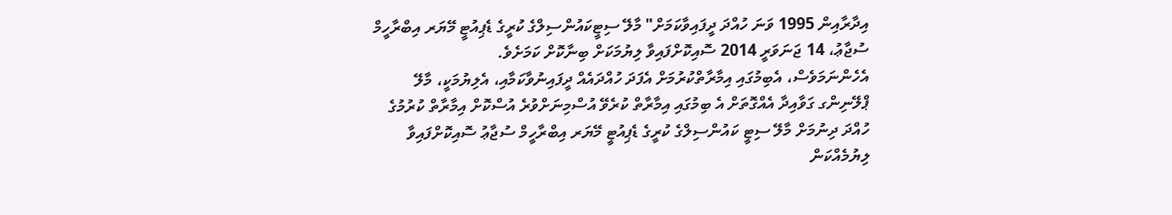އިދާރާއިން 1995 ވަނަ ހުއްދަ ދީފައިވާކަމަށް" މާލޭ ސިޓީކައުންސިލްގެ ކުރީގެ ޑެޕިއުޓީ މޭޔަރ އިބްރާހީމް ސުޖާޢު، 14 ޖަނަވަރީ 2014 ސޮއިކޮށްފައިވާ ލިޔުމަކަށް ބިނާކޮށް ކަމަށެވެ.
އެހެންނަމަވެސް، އެބިމުގައި އިމާރާތްކުރުމަށް އެފަދަ ހުއްދައެއް ދީފައިނުވާކަމާއި، އެލިޔުމަކީ، މާލޭ ޕްލޭނިންގ ގަވާއިދާ އެއްގޮތަށް އެ ބިމުގައި އިމާރާތް ކުރެވޭ އުސްމިނަށްވުރެ އުސްކޮށް އިމާރާތް ކުރުމުގެ ހުއްދަ ދިނުމަށް މާލޭ ސިޓީ ކައުންސިލްގެ ކުރީގެ ޑެޕިއުޓީ މޭޔަރ އިބްރާހީމް ސުޖާޢު ސޮއިކޮށްފައިވާ ލިޔުމެއްކަން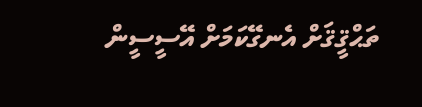ތަޙްޤީޤަށް އެނގޭކަމަށް އޭސީސީން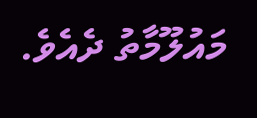މައުލޫމާތު ދެއެވެ.